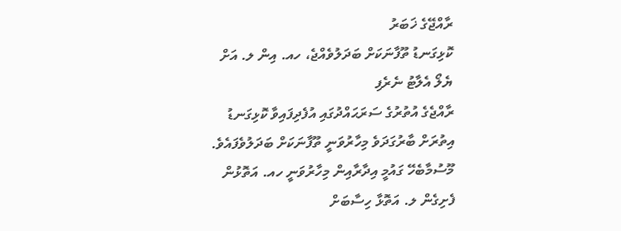ރާއްޖޭގެ ޚަބަރު
ކޮޅިގަނޑު ތޫފާނަކަށް ބަދަލުވެއްޖެ، ހއ. އިން ލ. އަށް ޔެލޯ އެލާޓު ނެރެފި
ރާއްޖެގެ އުތުރުގެ ސަރަޙައްދުގައި އުފެދިފައިވާ ކޮޅިގަނޑު އިތުރަށް ބާރުގަދަވެ މިހާރުވަނީ ތޫފާނަކަށް ބަދަލުވެފައެވެ. މޫސުމާބެހޭ ގައުމީ އިދާރާއިން މިހާރުވަނީ ހއ. އަތޮޅުން ފެށިގެން ލ. އަތޮޅާ ހިސާބަށް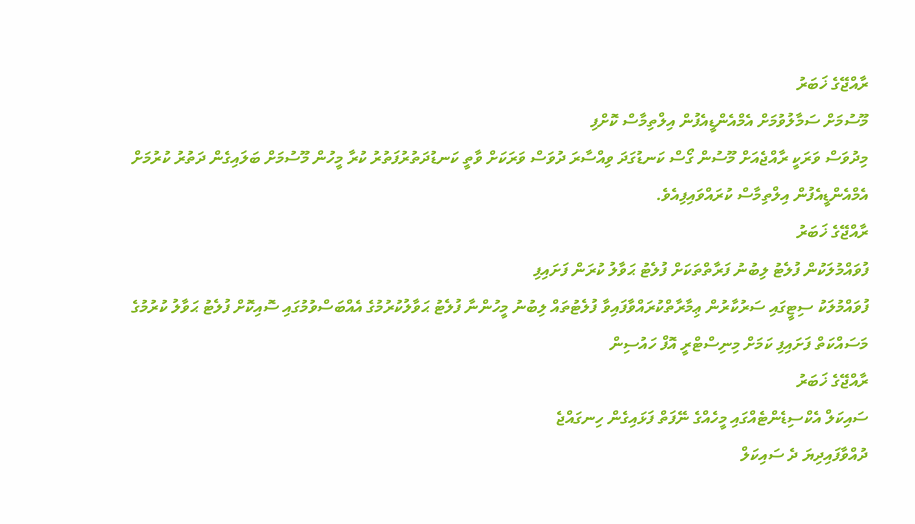ރާއްޖޭގެ ޚަބަރު
މޫސުމަށް ސަމާލުވުމަށް އެމްއެންޑީއެފުން އިލްތިމާސް ކޮށްފި
މިދުވަސް ވަރަކީ ރާއްޖެއަށް މޫސުން ގޯސް ކަނޑުގަދަ ވިއްސާރަ ދުވަސް ވަރަކަށް ވާތީ ކަނޑުދަތުރުފަތުރު ކުރާ މީހުން މޫސުމަށް ބަލައިގެން ދަތުރު ކުރުމަށް އެމްއެންޑީއެފުން އިލްތިމާސް ކުރައްވައިފިއެވެ.
ރާއްޖޭގެ ޚަބަރު
ފުވައްމުލަކުން ފުލެޓު ލިބުނު ފަރާތްތަކަށް ފުލެޓު ޙަވާލު ކުރަން ފަށައިފި
ފުވައްމުލަކު ސިޓީގައި ސަރުކާރުން ޢިމާރާތްކުރައްވާފައިވާ ފުލެޓުތައް ލިބުނު މީހުންނާ ފުލެޓު ޙަވާލުކުރުމުގެ އެއްބަސްވުމުގައި ސޮއިކޮށް ފުލެޓު ޙަވާލު ކުރުމުގެ މަސައްކަތް ފަށައިފި ކަމަށް މިނިސްޓްރީ އޮފް ހައުސިން
ރާއްޖޭގެ ޚަބަރު
ސައިކަލް އެކްސިޑެންޓެއްގައި މީހެއްގެ ނޭފަތް ފަޅައިގެން ހިނގައްޖެ
ދުއްވާފައިދިޔަ ދެ ސައިކަލް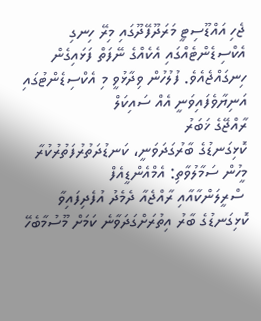ޖެހި އައްޑޫސިޓީ މަރަދޫފޭދޫގައި މިރޭ ހިނގި އެކްސިޑެންޓެއްގައި އެކެއްގެ ނޭފަތް ފަޅައިގެން ހިނގައްޖެއެވެ. ފުލުހުން ވިދާޅުވީ މި އެކްސިޑެންޓުގައި އަނިޔާވެފައިވަނީ އެއް ސައިކަލް
ރާއްޖޭގެ ޚަބަރު
ކޮޅިގަނޑުގެ ބާރުގަދަވަނީ، ކަނޑުދަތުރުފަތުރުކުރާ މީހުން ސަމާލުވާތި: އެމްއެންޑީއެފް
 ސްރީލަންކާއާއި ރާއްޖެއާ ދެމެދު އުފެދިފައިވާ ކޮޅިގަނޑުގެ ބާރު އިތުރަށްގަދަވާނެ ކަމަށް މޫސުމާބެހޭ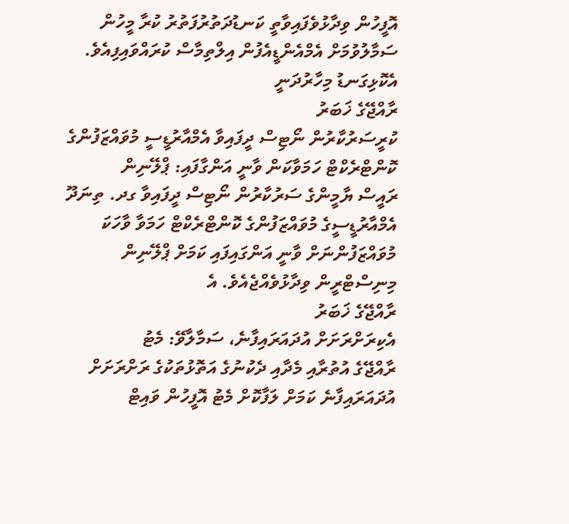އޮފީހުން ވިދާޅުވެފައިވާތީ ކަނޑުދަތުރުފަތުރު ކުރާ މީހުން ސަމާލުވުމަށް އެމްއެންޑީއެފުން އިލްތިމާސް ކުރައްވައިފިއެވެ. އެކޮޅިގަނޑު މިހާރުދަނީ
ރާއްޖޭގެ ޚަބަރު
ކުރީސަރުކާރުން ނޯޓިސް ދީފައިވާ އެމްއާރުޑީސީ މުވައްޒަފުންގެ ކޮންޓްރެކްޓް ހަމަވާކަން ވާނީ އަންގާފައި: ޕްލޭނިން
ރައީސް ޔާމީންގެ ސަރުކާރުން ނޯޓިސް ދީފައިވާ ގދ. ތިނަދޫ އެމްއާރުޑީސީގެ މުވައްޒަފުންގެ ކޮންޓްރެކްޓް ހަމަވާ ވާހަކަ މުވައްޒަފުންނަށް ވާނީ އަންގައިފައި ކަމަށް ޕްލޭނިން މިނިސްޓްރީން ވިދާޅުވެއްޖެއެވެ. އެ
ރާއްޖޭގެ ޚަބަރު
އެކިރަށްރަށަށް އުދައަރައިފާނެ، ސަމާލާވޭ: މެޓު
ރާއްޖޭގެ އުތުރާއި މެދާއި ދެކުނުގެ އަތޮޅުތަކުގެ ރަށްރަށަށް އުދައަރައިފާނެ ކަމަށް ލަފާކޮށް މެޓު އޮފީހުން ވައިޓް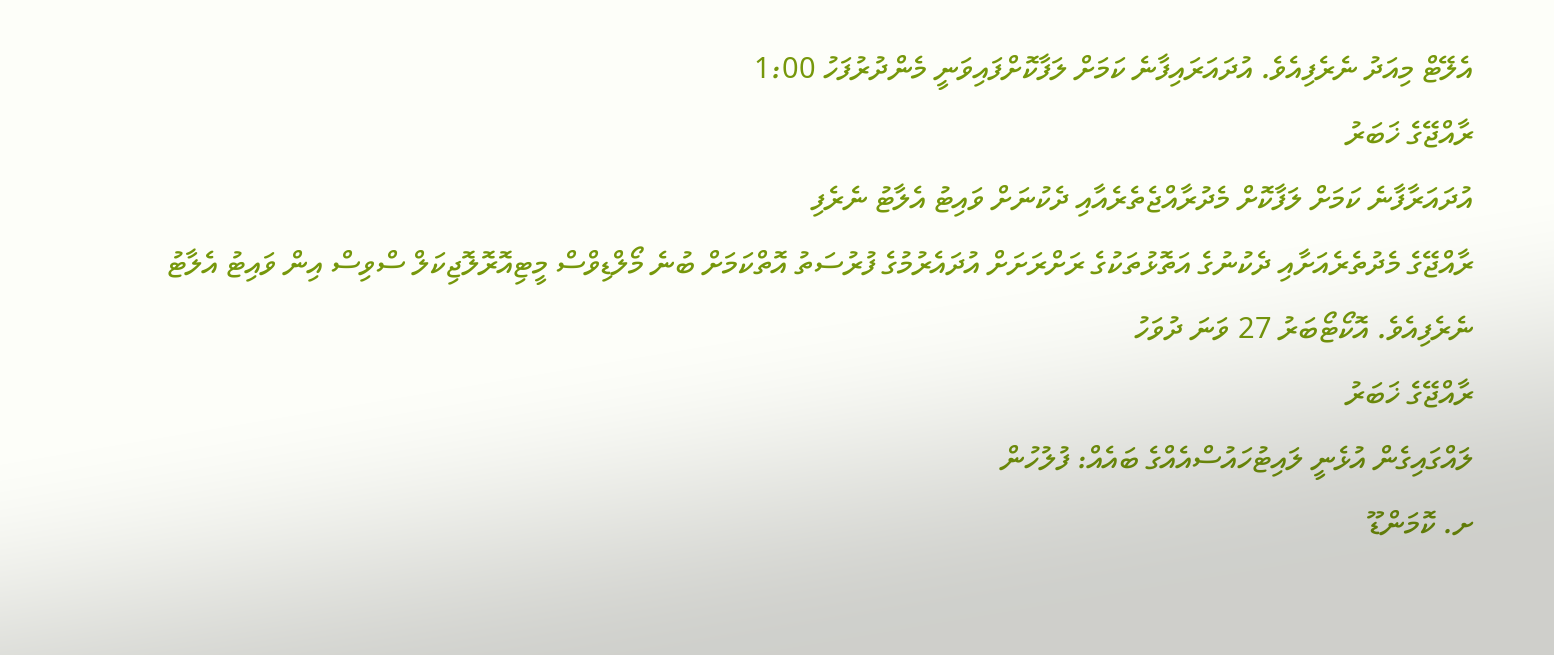އެލޭޓް މިއަދު ނެރެފިއެވެ. އުދައަރައިފާނެ ކަމަށް ލަފާކޮށްފައިވަނީ މެންދުރުފަހު 1:00
ރާއްޖޭގެ ޚަބަރު
އުދައަރާފާނެ ކަމަށް ލަފާކޮށް މެދުރާއްޖެތެރެއާއި ދެކުނަށް ވައިޓު އެލާޓު ނެރެފި
ރާއްޖޭގެ މެދުތެރެއަށާއި ދެކުނުގެ އަތޮޅުތަކުގެ ރަށްރަށަށް އުދައެރުމުގެ ފުރުސަތު އޮތްކަމަށް ބުނެ މޯލްޑިވްސް މީޓިއޮރޮލޮޖިކަލް ސްވިސް އިން ވައިޓު އެލާޓު ނެރެފިއެވެ. އޮކޯޓޯބަރު 27 ވަނަ ދުވަހު
ރާއްޖޭގެ ޚަބަރު
ލައްގައިގެން އުޅެނީ ލައިޓުހައުސްއެއްގެ ބައެއް: ފުލުހުން
ށ. ކޮމަންޑޫ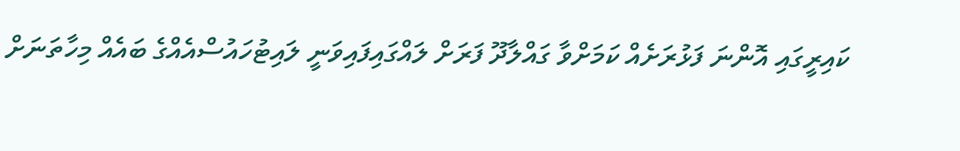ކައިރީގައި އޮންނަ ފަޅުރަށެއް ކަމަށްވާ ގައްލާދޫ ފަރަށް ލައްގައިފައިވަނީ ލައިޓުހައުސްއެއްގެ ބައެއް މިހާތަނަށް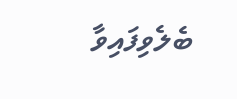ބެލެވިފައިވާ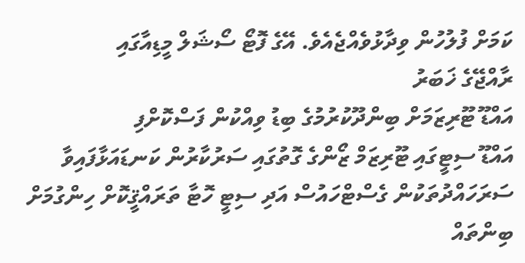ކަމަށް ފުލުހުން ވިދާޅުވެއްޖެއެވެ. އޭގެ ފޮޓޯ ސޯޝަލް މީޑިއާގައި
ރާއްޖޭގެ ޚަބަރު
އައްޑޫ ޓޫރިޒަމަށް ބިންދޫކުރުމުގެ ބިޑު ވިއްކުން ފަސްކޮށްފި
އައްޑޫ ސިޓީގައި ޓޫރިޒަމް ޒޯންގެ ގޮތުގައި ސަރުކާރުން ކަނޑައަޅާފައިވާ ސަރަހައްދުތަކުން ގެސްޓްހައުސް އަދި ސިޓީ ހޮޓާ ތަރައްޤީކޮށް ހިންގުމަށް ބިންތައް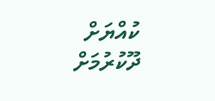ކުއްޔަށް ދޫކުރުމަށް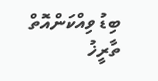ބިޑު ވިއްކަންއޮތް ތާރީޚު